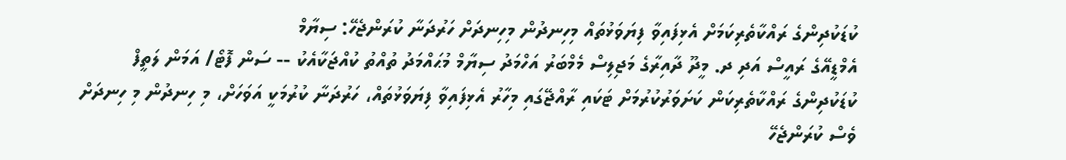ކުޑަކުދިންގެ ރައްކާތެރިކަމަށް އެޅިފައިވާ ފިޔަވަޅުތައް މިހިނދުން މިހިނދަށް ހަރުދަނާ ކުރަންޖެހޭ: ސިޔާމް
އެމްޑީއޭގެ ރައީސް އަދި ދ. މީދޫ ދާއިރާގެ މަޖިލިސް މެމްބަރު އަހްމަދު ސިޔާމް މުޙައްމަދު ތުއްތު ކުއްޖަކާއެކު -- ސަން ފޮޓޯ/ އަމަން ލަތީފް
ކުޑަކުދިންގެ ރައްކާތެރިކަން ކަށަވަރުކުރުމަށް ޓަކައި ރާއްޖޭގައި މިހާރު އެޅިފައިވާ ފިޔަވަޅުތައް، ހަރުދަނާ ކުރުމަކީ އަވަހަށް، މި ހިނދުން މި ހިނދަށް ވެސް ކުރަންޖެހޭ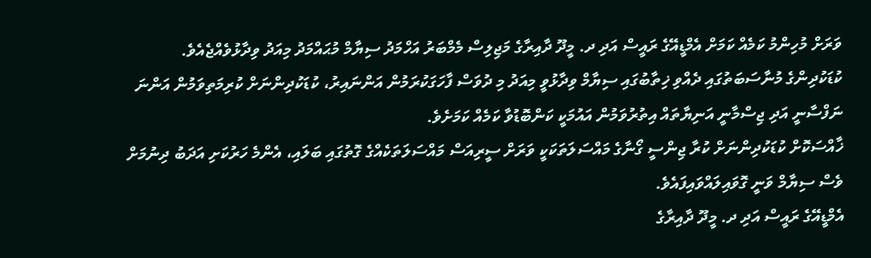ވަރަށް މުހިންމު ކަމެއް ކަމަށް އެމްޑީއޭގެ ރައީސް އަދި ދ. މީދޫ ދާއިރާގެ މަޖިލިސް މެމްބަރު އަހްމަދު ސިޔާމް މުޙައްމަދު މިއަދު ވިދާޅުވެއްޖެއެވެ.
ކުޑަކުދިންގެ މުނާސަބަތުގައި ދެއްވި ޚިތާބުގައި ސިޔާމް ވިދާޅުވީ މިއަދު މި ދުވަސް ފާހަގަކުރަމުން އަންނައިރު، ކުޑަކުދިންނަށް ކުރިމަތިވަމުން އަންނަ ނަފްސާނީ އަދި ޖިސްމާނީ އަނިޔާތައް އިތުރުވަމުން އައުމަކީ ކަންބޮޑުވާ ކަމެއް ކަމަށެވެ.
ޚާއްސަކޮށް ކުޑަކުދިންނަށް ކުރާ ޖިންސީ ގޯނާގެ މައްސަލަތަކަކީ ވަރަށް ސީރިއަސް މައްސަލަތަކެއްގެ ގޮތުގައި ބަލައި، އެންމެ ހަރުކަށި އަދަބު ދިނުމަށް ވެސް ސިޔާމް ވަނީ ގޮވައިލައްވައިފައެވެ.
އެމްޑީއޭގެ ރައީސް އަދި ދ. މީދޫ ދާއިރާގެ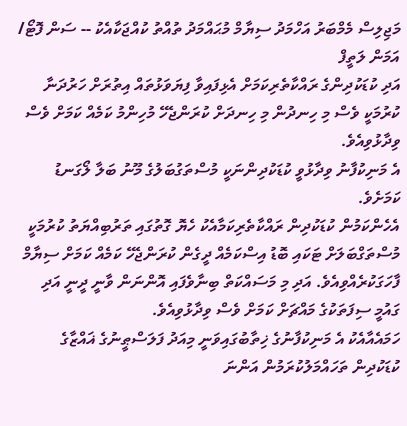މަޖިލިސް މެމްބަރު އަހްމަދު ސިޔާމް މުޙައްމަދު ތުއްތު ކުއްޖަކާއެކު -- ސަން ފޮޓޯ/ އަމަން ލަތީފް
އަދި ކުޑަކުދިންގެ ރައްކާތެރިކަމަށް އެޅިފައިވާ ފިޔަވަޅުތައް އިތުރަށް ހަރުދަނާ ކުރުމަކީ ވެސް މި ހިނދުން މި ހިނދަށް ކުރަންޖެހޭ މުހިންމު ކަމެއް ކަމަށް ވެސް ވިދާޅުވިއެވެ.
އެ މަނިކުފާނު ވިދާޅުވީ ކުޑަކުދިންނަކީ މުސްތަގުބަލުގެ މޫނު ބަލާ ލޯގަނޑު ކަމަށެވެ.
އެހެންކަމުން ކުޑަކުދިން ރައްކާތެރިކަމާއެކު ހެޔޮ ގޮތުގައި ތަރުބިއްޔަތު ކުރުމަކީ މުސްތަގްބަލަށް ޓަކައި ބޮޑު އިސްކަމެއް ދީގެން ކުރަންޖެހޭ ކަމެއް ކަމަށް ސިޔާމް ފާހަގަކުރެއްވިއެވެ. އަދި މި މަސައްކަތް ބިނާވެފައި އޮންނަން ވާނީ ދީނީ އަދި ގައުމީ ސިފަތަކުގެ މައްޗަށް ކަމަށް ވެސް ވިދާޅުވިއެވެ.
ހަމައެއާއެކު އެ މަނިކުފާނުގެ ޚިތާބުގައިވަނީ މިއަދު ފަލަސްޠީނުގެ ޣައްޒާގެ ކުޑަކުދިން ތަހައްމަލުކުރަމުން އަންނަ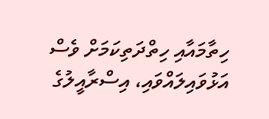ހިތާމައާއި ހިތްދަތިކަމަށް ވެސް އަޅުވައިލައްވައި، އިސްރާއީލުގެ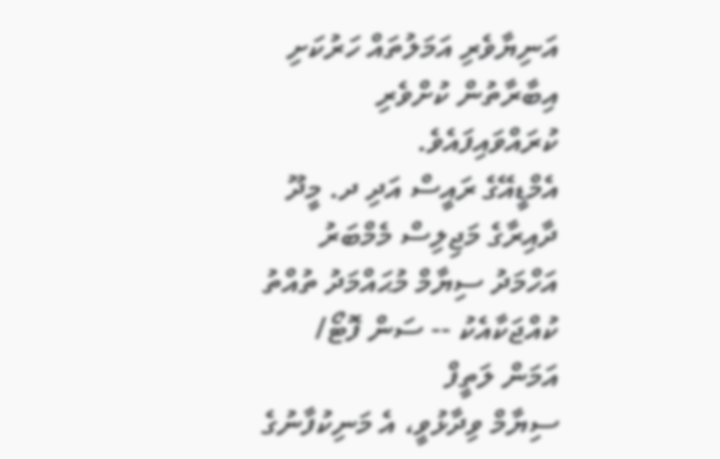އަނިޔާވެރި އަމަލުތައް ހަރުކަށި އިބާރާތުން ކުށްވެރި ކުރައްވައިފައެވެ.
އެމްޑީއޭގެ ރައީސް އަދި ދ. މީދޫ ދާއިރާގެ މަޖިލިސް މެމްބަރު އަހްމަދު ސިޔާމް މުޙައްމަދު ތުއްތު ކުއްޖަކާއެކު -- ސަން ފޮޓޯ/ އަމަން ލަތީފް
ސިޔާމް ވިދާޅުވީ، އެ މަނިކުފާނުގެ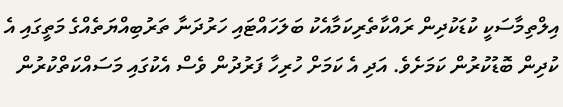އިލްތިމާސަކީ ކުޑަކުދިން ރައްކާތެރިކަމާއެކު ބަލަހައްޓައި ހަރުދަނާ ތަރުބިއްޔަތެއްގެ މަތީގައި އެ ކުދިން ބޮޑުކުރުން ކަމަށެވެ. އަދި އެ ކަމަށް ހުރިހާ ފަރުދުން ވެސް އެކުގައި މަސައްކަތްކުރުން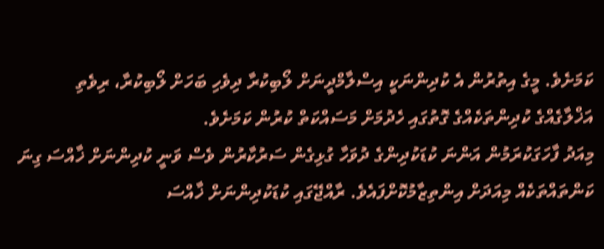ކަމަށެވެ. މީގެ އިތުރުން އެ ކުދިންނަކީ އިސްލާމްދީނަށް ލޯބިކުރާ ދިވެހި ބަހަށް ލޯބިކުރާ، ރިވެތި އަޚްލާގެއްގެ ކުދިންތަކެއްގެ ގޮތުގައި ހެދުމަށް މަސައްކަތް ކުރުން ކަމަށެވެ.
މިއަދު ފާހަގަކުރަމުން އަންނަ ކުޑަކުދިންގެ ދުވަހާ ގުޅިގެން ސަރުކާރުން ވެސް ވަނީ ކުދިންނަށް ޚާއްސަ ގިނަ ކަންތައްތަކެއް މިއަދަށް އިންތިޒާމުކޮށްފައެވެ. ރާއްޖޭގައި ކުޑަކުދިންނަށް ޚާއްސަ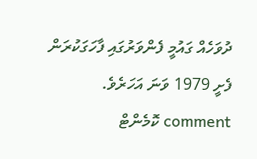ދުވަހެއް ގައުމީ ފެންވަރުގައި ފާހަގަކުރަން ފެށީ 1979 ވަނަ އަހަރެވެ.
comment ކޮމެންޓް